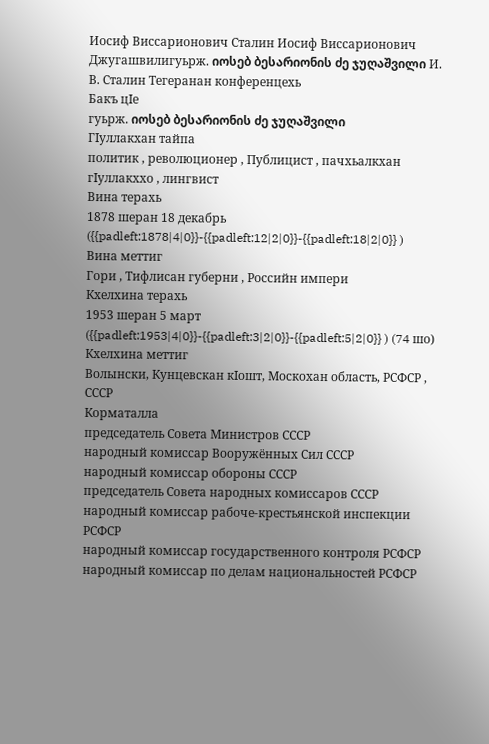Иосиф Виссарионович Сталин Иосиф Виссарионович Джугашвилигуьрж. იოსებ ბესარიონის ძე ჯუღაშვილი И. В. Сталин Тегеранан конференцехь
Бакъ цӀе
гуьрж. იოსებ ბესარიონის ძე ჯუღაშვილი
ГӀуллакхан тайпа
политик , революционер , Публицист , пачхьалкхан гӀуллакххо , лингвист
Вина терахь
1878 шеран 18 декабрь ({{padleft:1878|4|0}}-{{padleft:12|2|0}}-{{padleft:18|2|0}} )
Вина меттиг
Гори , Тифлисан губерни , Российн импери
Кхелхина терахь
1953 шеран 5 март ({{padleft:1953|4|0}}-{{padleft:3|2|0}}-{{padleft:5|2|0}} ) (74 шо)
Кхелхина меттиг
Волынски, Кунцевскан кӀошт, Москохан область, РСФСР , СССР
Корматалла
председатель Совета Министров СССР
народный комиссар Вооружённых Сил СССР
народный комиссар обороны СССР
председатель Совета народных комиссаров СССР
народный комиссар рабоче-крестьянской инспекции РСФСР
народный комиссар государственного контроля РСФСР
народный комиссар по делам национальностей РСФСР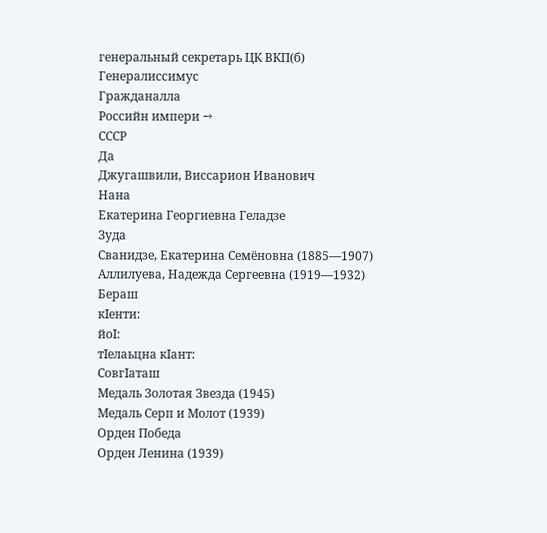генеральный секретарь ЦК ВКП(б)
Генералиссимус
Гражданалла
Российн импери →
СССР
Да
Джугашвили, Виссарион Иванович
Нана
Екатерина Георгиевна Геладзе
Зуда
Сванидзе, Екатерина Семёновна (1885—1907)
Аллилуева, Надежда Сергеевна (1919—1932)
Бераш
кӀенти:
йоӀ:
тӀелаьцна кӀант:
СовгӀаташ
Медаль Золотая Звезда (1945)
Медаль Серп и Молот (1939)
Орден Победа
Орден Ленина (1939)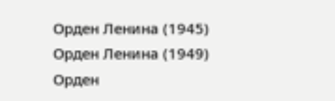Орден Ленина (1945)
Орден Ленина (1949)
Орден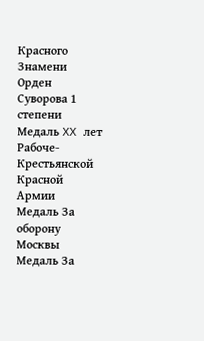Красного Знамени
Орден Суворова 1 степени
Медаль XX лет Рабоче-Крестьянской Красной Армии
Медаль За оборону Москвы
Медаль За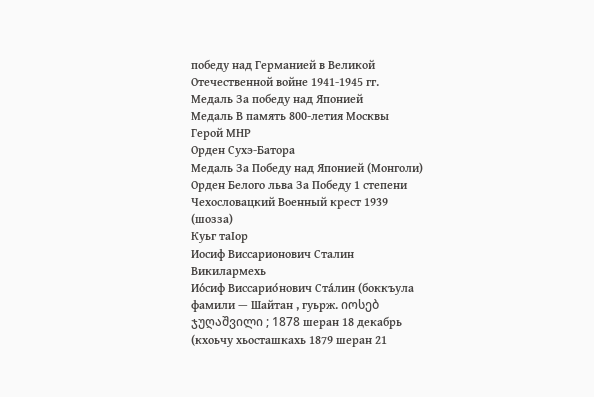победу над Германией в Великой Отечественной войне 1941-1945 гг.
Медаль За победу над Японией
Медаль В память 800-летия Москвы
Герой МНР
Орден Сухэ-Батора
Медаль За Победу над Японией (Монголи)
Орден Белого льва За Победу 1 степени
Чехословацкий Военный крест 1939 (шозза)
Куьг таӀор
Иосиф Виссарионович Сталин Викилармехь
Ио́сиф Виссарио́нович Ста́лин (боккъула фамили — Шайтан , гуьрж. იოსებ ჯუღაშვილი ; 1878 шеран 18 декабрь (кхоьчу хьосташкахь 1879 шеран 21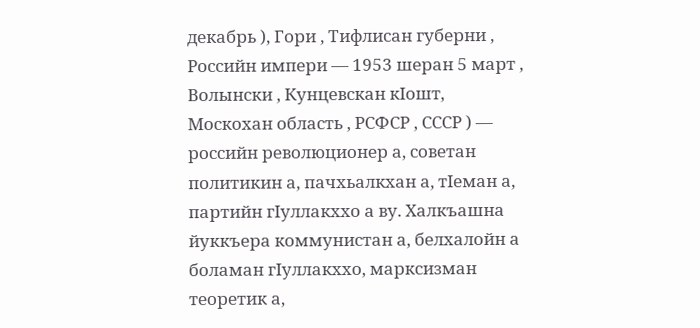декабрь ), Гори , Тифлисан губерни , Российн импери — 1953 шеран 5 март , Волынски , Кунцевскан кӀошт, Москохан область , РСФСР , СССР ) — российн революционер а, советан политикин а, пачхьалкхан а, тӀеман а, партийн гӀуллакххо а ву. Халкъашна йуккъера коммунистан а, белхалойн а боламан гӀуллакххо, марксизман теоретик а,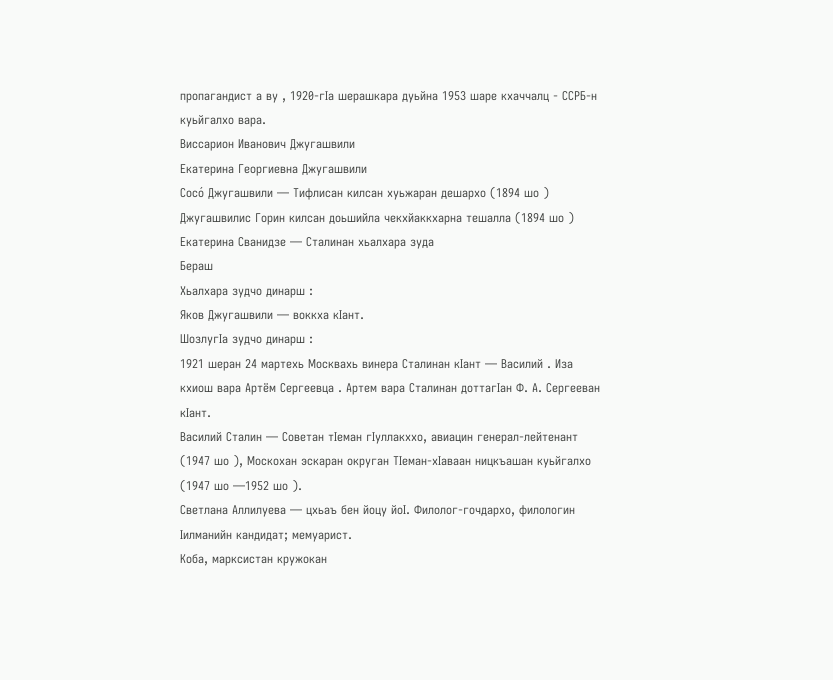пропагандист а ву , 1920-гӀа шерашкара дуьйна 1953 шаре кхаччалц - ССРБ-н куьйгалхо вара.
Виссарион Иванович Джугашвили
Екатерина Георгиевна Джугашвили
Сосо́ Джугашвили — Тифлисан килсан хуьжаран дешархо (1894 шо )
Джугашвилис Горин килсан доьшийла чекхйаккхарна тешалла (1894 шо )
Екатерина Сванидзе — Сталинан хьалхара зуда
Бераш
Хьалхара зудчо динарш :
Яков Джугашвили — воккха кӀант.
ШозлугӀа зудчо динарш :
1921 шеран 24 мартехь Москвахь винера Сталинан кӀант — Василий . Иза кхиош вара Артём Сергеевца . Артем вара Сталинан доттагӀан Ф. А. Сергееван кӀант.
Василий Сталин — Советан тӀеман гӀуллакххо, авиацин генерал-лейтенант (1947 шо ), Москохан эскаран округан ТӀеман-хӀаваан ницкъашан куьйгалхо (1947 шо —1952 шо ).
Светлана Аллилуева — цхьаъ бен йоцу йоӀ. Филолог-гочдархо, филологин Ӏилманийн кандидат; мемуарист.
Коба, марксистан кружокан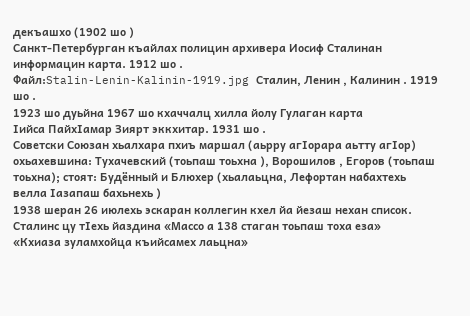декъашхо (1902 шо )
Санкт-Петербурган къайлах полицин архивера Иосиф Сталинан информацин карта. 1912 шо .
Файл:Stalin-Lenin-Kalinin-1919.jpg Сталин, Ленин , Калинин . 1919 шо .
1923 шо дуьйна 1967 шо кхаччалц хилла йолу Гулаган карта
Ӏийса ПайхӀамар Зиярт эккхитар. 1931 шо .
Советски Союзан хьалхара пхиъ маршал (аьрру агӀорара аьтту агӀор) охьахевшина: Тухачевский (тоьпаш тоьхна ), Ворошилов , Егоров (тоьпаш тоьхна); стоят: Будённый и Блюхер (хьалаьцна, Лефортан набахтехь велла Ӏазапаш бахьнехь )
1938 шеран 26 июлехь эскаран коллегин кхел йа йезаш нехан список. Сталинс цу тӀехь йаздина «Массо а 138 стаган тоьпаш тоха еза»
«Кхиаза зуламхойца къийсамех лаьцна»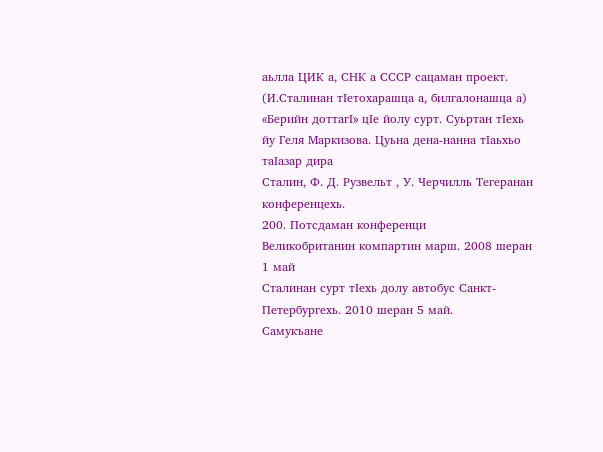аьлла ЦИК а, СНК а СССР сацаман проект. (И.Сталинан тӀетохарашца а, билгалонашца а)
«Берийн доттагӀ» цӀе йолу сурт. Суьртан тӀехь йу Геля Маркизова. Цуьна дена-нанна тӀаьхьо таӀазар дира
Сталин, Ф. Д. Рузвельт , У. Черчилль Тегеранан конференцехь.
200. Потсдаман конференци
Великобританин компартин марш. 2008 шеран 1 май
Сталинан сурт тӀехь долу автобус Санкт-Петербургехь. 2010 шеран 5 май.
Самукъане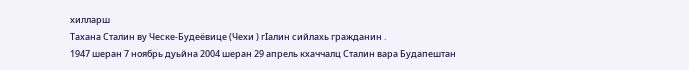хилларш
Тахана Сталин ву Ческе-Будеёвице (Чехи ) гӀалин сийлахь гражданин .
1947 шеран 7 ноябрь дуьйна 2004 шеран 29 апрель кхаччалц Сталин вара Будапештан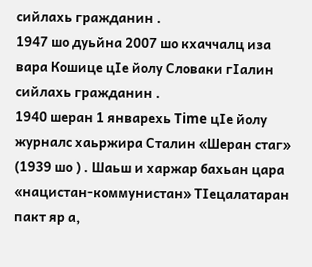сийлахь гражданин .
1947 шо дуьйна 2007 шо кхаччалц иза вара Кошице цӀе йолу Словаки гӀалин сийлахь гражданин .
1940 шеран 1 январехь Time цӀе йолу журналс хаьржира Сталин «Шеран стаг» (1939 шо ) . Шаьш и харжар бахьан цара «нацистан-коммунистан» ТӀецалатаран пакт яр а,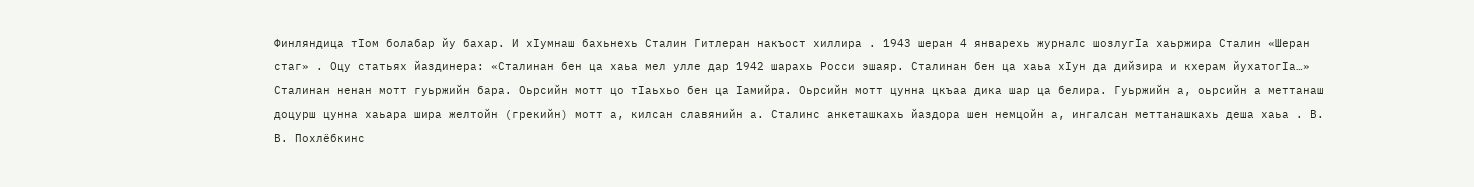Финляндица тӀом болабар йу бахар. И хӀумнаш бахьнехь Сталин Гитлеран накъост хиллира . 1943 шеран 4 январехь журналс шозлугӀа хаьржира Сталин «Шеран стаг» . Оцу статьях йаздинера: «Сталинан бен ца хаьа мел улле дар 1942 шарахь Росси эшаяр. Сталинан бен ца хаьа хӀун да дийзира и кхерам йухатогӀа…»
Сталинан ненан мотт гуьржийн бара. Оьрсийн мотт цо тӀаьхьо бен ца Ӏамийра. Оьрсийн мотт цунна цкъаа дика шар ца белира. Гуьржийн а, оьрсийн а меттанаш доцурш цунна хаьара шира желтойн (грекийн) мотт а, килсан славянийн а. Сталинс анкеташкахь йаздора шен немцойн а, ингалсан меттанашкахь деша хаьа . В. В. Похлёбкинс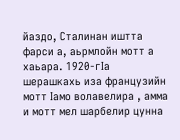йаздо, Сталинан иштта фарси а, аьрмлойн мотт а хаьара. 1920-гӀа шерашкахь иза французийн мотт Ӏамо волавелира , амма и мотт мел шарбелир цунна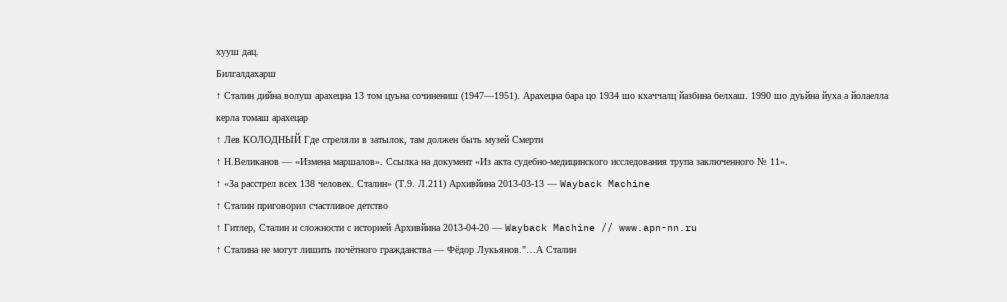хууш дац.
Билгалдахарш
↑ Сталин дийна волуш арахецна 13 том цуьна сочинениш (1947—1951). Арахецна бара цо 1934 шо кхаччалц йазбина белхаш. 1990 шо дуьйна йуха а йолаелла керла томаш арахецар
↑ Лев КОЛОДНЫЙ Где стреляли в затылок, там должен быть музей Смерти
↑ Н.Великанов — «Измена маршалов». Ссылка на документ «Из акта судебно-медицинского исследования трупа заключенного № 11».
↑ «За расстрел всех 138 человек. Сталин» (Т.9. Л.211) Архивйина 2013-03-13 — Wayback Machine
↑ Сталин приговорил счастливое детство
↑ Гитлер, Сталин и сложности с историей Архивйина 2013-04-20 — Wayback Machine // www.apn-nn.ru
↑ Сталина не могут лишить почётного гражданства — Фёдор Лукьянов."…А Сталин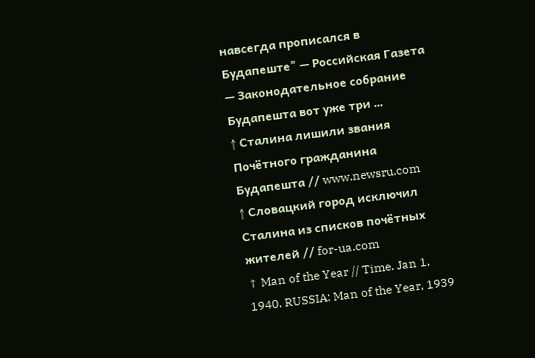навсегда прописался в Будапеште" — Российская Газета — Законодательное собрание Будапешта вот уже три …
↑ Сталина лишили звания Почётного гражданина Будапешта // www.newsru.com
↑ Словацкий город исключил Сталина из списков почётных жителей // for-ua.com
↑ Man of the Year // Time. Jan 1, 1940. RUSSIA: Man of the Year, 1939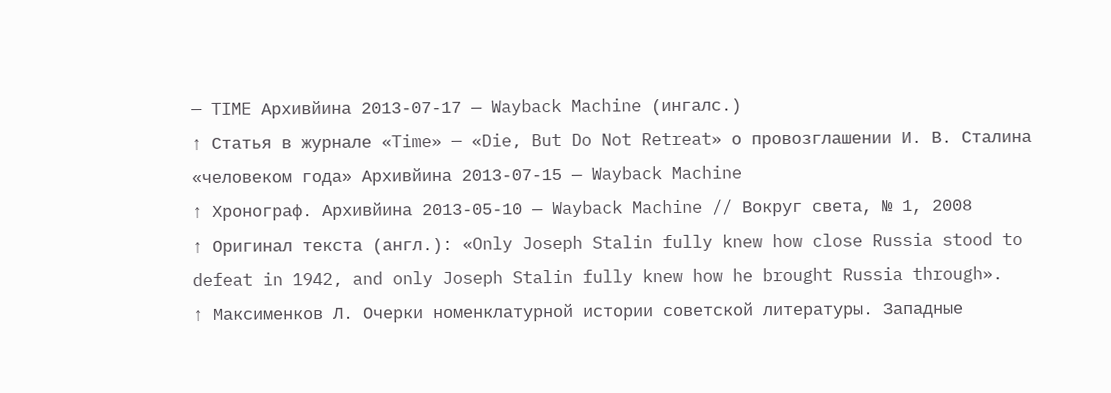— TIME Архивйина 2013-07-17 — Wayback Machine (ингалс.)
↑ Статья в журнале «Time» — «Die, But Do Not Retreat» о провозглашении И. В. Сталина «человеком года» Архивйина 2013-07-15 — Wayback Machine
↑ Хронограф. Архивйина 2013-05-10 — Wayback Machine // Вокруг света, № 1, 2008
↑ Оригинал текста (англ.): «Only Joseph Stalin fully knew how close Russia stood to defeat in 1942, and only Joseph Stalin fully knew how he brought Russia through».
↑ Максименков Л. Очерки номенклатурной истории советской литературы. Западные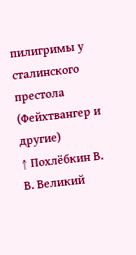пилигримы у сталинского престола (Фейхтвангер и другие)
↑ Похлёбкин В. В. Великий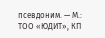псевдоним. — М.: ТОО «ЮДИТ», КП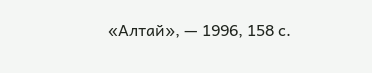«Алтай», — 1996, 158 с.